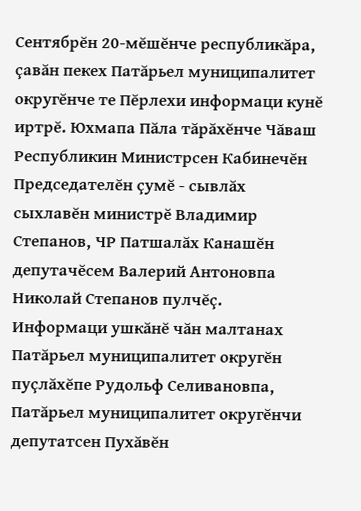Сентябрĕн 20-мĕшĕнче республикăра, çавăн пекех Патăрьел муниципалитет округĕнче те Пĕрлехи информаци кунĕ иртрĕ. Юхмапа Пăла тăрăхĕнче Чăваш Республикин Министрсен Кабинечĕн Председателĕн çумĕ - сывлăх сыхлавĕн министрĕ Владимир Степанов, ЧР Патшалăх Канашĕн депутачĕсем Валерий Антоновпа Николай Степанов пулчĕç.
Информаци ушкăнĕ чăн малтанах Патăрьел муниципалитет округĕн пуçлăхĕпе Рудольф Селивановпа, Патăрьел муниципалитет округĕнчи депутатсен Пухăвĕн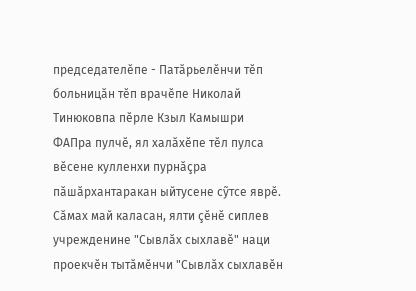председателĕпе - Патăрьелĕнчи тĕп больницăн тĕп врачĕпе Николай Тинюковпа пĕрле Кзыл Камышри ФАПра пулчĕ, ял халăхĕпе тĕл пулса вĕсене кулленхи пурнăçра пăшăрхантаракан ыйтусене сỹтсе яврĕ. Сăмах май каласан, ялти çĕнĕ сиплев учрежденине "Сывлăх сыхлавĕ" наци проекчĕн тытăмĕнчи "Сывлăх сыхлавĕн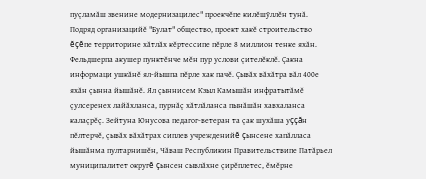пуçламăш звенине модернизацилес" проекчĕпе килĕшỹллĕн тунă. Подряд организацийĕ "Булат" общество, проект хакĕ строительство ĕçĕпе территорине хăтлăх кĕртессипе пĕрле 8 миллион тенке яхăн. Фельдшерпа акушер пунктĕнче мĕн пур услови çителĕклĕ. Çакна информаци ушкăнĕ ял-йышпа пĕрле хак пачĕ. Çывăх вăхăтра вăл 400е яхăн çынна йышăнĕ. Ял çыннисем Кзыл Камышăн инфратытăмĕ çулсеренех лайăхланса, пурнăç хăтлăланса пынăшăн хавхаланса калаçрĕç. Зейтуна Юнусова педагог-ветеран та çак шухăша уççăн пĕлтерчĕ, çывăх вăхăтрах сиплев учрежденийĕ çынсене хапăлласа йышăнма пултарнишĕн, Чăваш Республикин Правительствипе Патăрьел муниципалитет округĕ çынсен сывлăхне çирĕплетес, ĕмĕрне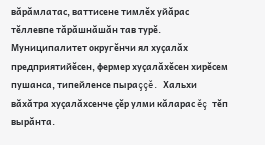вăрăмлатас, ваттисене тимлĕх уйăрас тĕллевпе тăрăшнăшăн тав турĕ.
Муниципалитет округĕнчи ял хуçалăх предприятийĕсен, фермер хуçалăхĕсен хирĕсем пушанса, типейленсе пыраççĕ. Хальхи вăхăтра хуçалăхсенче çĕр улми кăларас ĕç тĕп вырăнта.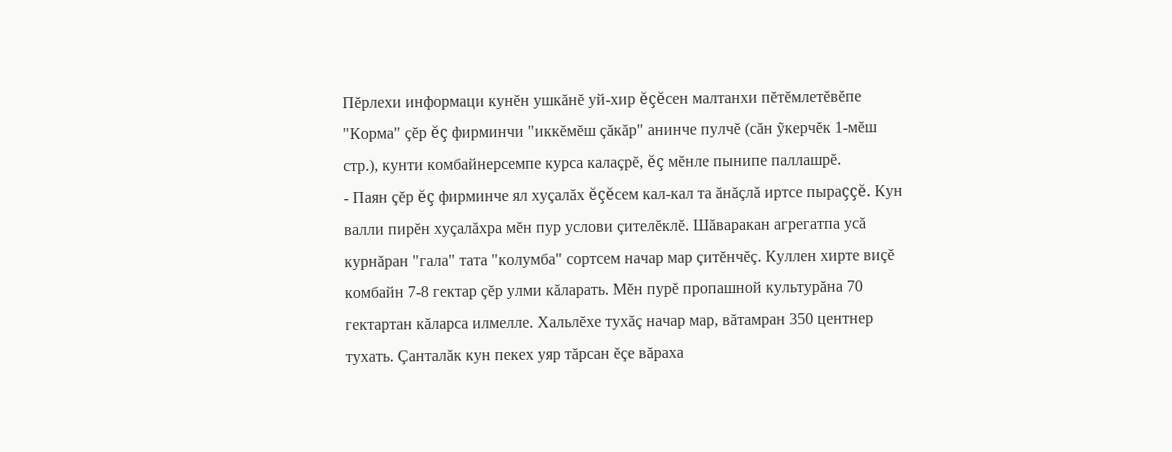Пĕрлехи информаци кунĕн ушкăнĕ уй-хир ĕçĕсен малтанхи пĕтĕмлетĕвĕпе "Корма" çĕр ĕç фирминчи "иккĕмĕш çăкăр" анинче пулчĕ (сăн ỹкерчĕк 1-мĕш стр.), кунти комбайнерсемпе курса калаçрĕ, ĕç мĕнле пынипе паллашрĕ.
- Паян çĕр ĕç фирминче ял хуçалăх ĕçĕсем кал-кал та ăнăçлă иртсе пыраççĕ. Кун валли пирĕн хуçалăхра мĕн пур услови çителĕклĕ. Шăваракан агрегатпа усă курнăран "гала" тата "колумба" сортсем начар мар çитĕнчĕç. Куллен хирте виçĕ комбайн 7-8 гектар çĕр улми кăларать. Мĕн пурĕ пропашной культурăна 70 гектартан кăларса илмелле. Хальлĕхе тухăç начар мар, вăтамран 350 центнер тухать. Çанталăк кун пекех уяр тăрсан ĕçе вăраха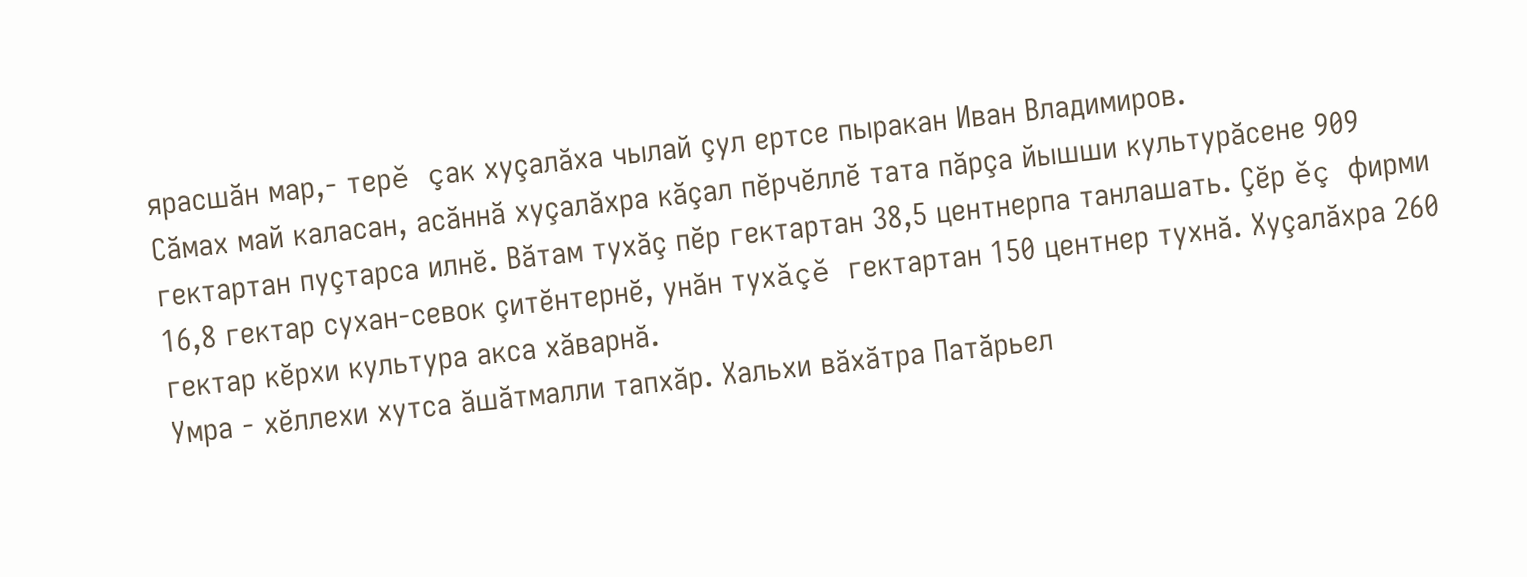ярасшăн мар,- терĕ çак хуçалăха чылай çул ертсе пыракан Иван Владимиров.
Сăмах май каласан, асăннă хуçалăхра кăçал пĕрчĕллĕ тата пăрçа йышши культурăсене 909 гектартан пуçтарса илнĕ. Вăтам тухăç пĕр гектартан 38,5 центнерпа танлашать. Çĕр ĕç фирми 16,8 гектар сухан-севок çитĕнтернĕ, унăн тухăçĕ гектартан 150 центнер тухнă. Хуçалăхра 260 гектар кĕрхи культура акса хăварнă.
Умра - хĕллехи хутса ăшăтмалли тапхăр. Хальхи вăхăтра Патăрьел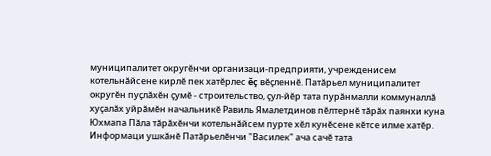муниципалитет округĕнчи организаци-предприяти, учрежденисем котельнăйсене кирлĕ пек хатĕрлес ĕç вĕçленнĕ. Патăрьел муниципалитет округĕн пуçлăхĕн çумĕ - строительство, çул-йĕр тата пурăнмалли коммуналлă хуçалăх уйрăмĕн начальникĕ Равиль Ямалетдинов пĕлтернĕ тăрăх паянхи куна Юхмапа Пăла тăрăхĕнчи котельнăйсем пурте хĕл кунĕсене кĕтсе илме хатĕр. Информаци ушкăнĕ Патăрьелĕнчи "Василек" ача сачĕ тата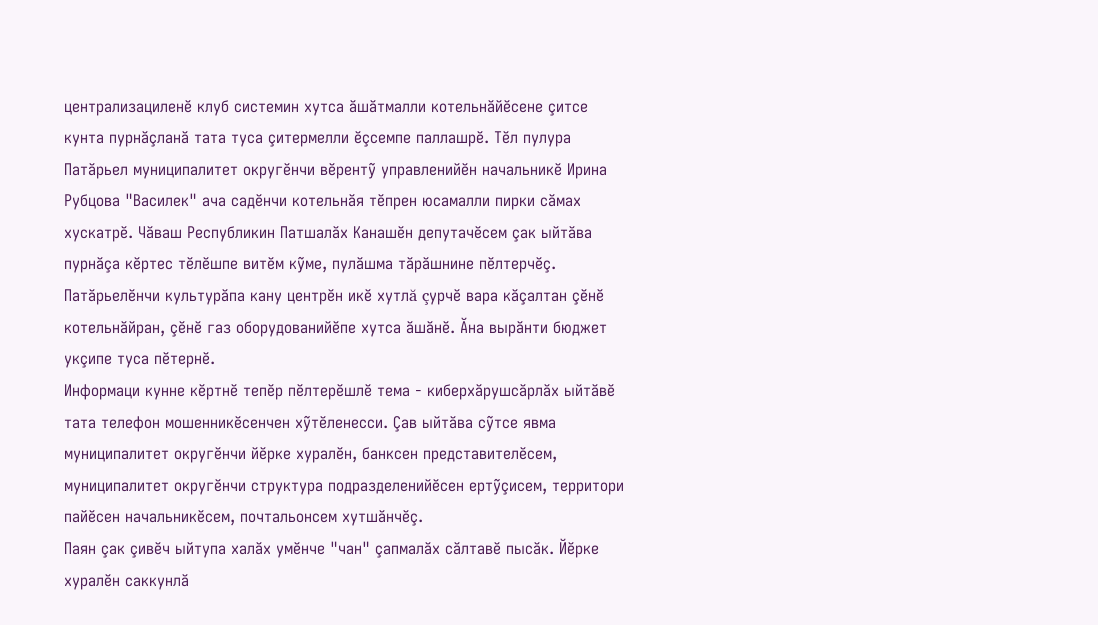централизациленĕ клуб системин хутса ăшăтмалли котельнăйĕсене çитсе кунта пурнăçланă тата туса çитермелли ĕçсемпе паллашрĕ. Тĕл пулура Патăрьел муниципалитет округĕнчи вĕрентỹ управленийĕн начальникĕ Ирина Рубцова "Василек" ача садĕнчи котельнăя тĕпрен юсамалли пирки сăмах хускатрĕ. Чăваш Республикин Патшалăх Канашĕн депутачĕсем çак ыйтăва пурнăçа кĕртес тĕлĕшпе витĕм кỹме, пулăшма тăрăшнине пĕлтерчĕç.
Патăрьелĕнчи культурăпа кану центрĕн икĕ хутлă çурчĕ вара кăçалтан çĕнĕ котельнăйран, çĕнĕ газ оборудованийĕпе хутса ăшăнĕ. Ăна вырăнти бюджет укçипе туса пĕтернĕ.
Информаци кунне кĕртнĕ тепĕр пĕлтерĕшлĕ тема - киберхăрушсăрлăх ыйтăвĕ тата телефон мошенникĕсенчен хỹтĕленесси. Çав ыйтăва сỹтсе явма муниципалитет округĕнчи йĕрке хуралĕн, банксен представителĕсем, муниципалитет округĕнчи структура подразделенийĕсен ертỹçисем, территори пайĕсен начальникĕсем, почтальонсем хутшăнчĕç.
Паян çак çивĕч ыйтупа халăх умĕнче "чан" çапмалăх сăлтавĕ пысăк. Йĕрке хуралĕн саккунлă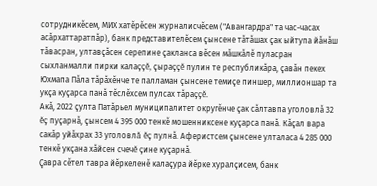сотрудникĕсем, МИХ хатĕрĕсен журналисчĕсем ("Авангардра" та час-часах асăрхаттаратпăр), банк представителĕсем çынсене тăтăшах çак ыйтупа йăнăш тăвасран, ултавçăсен серепине çакланса вĕсен мăшкăлĕ пуласран сыхланмалли пирки калаççĕ, çыраççĕ пулин те республикăра, çавăн пекех Юхмапа Пăла тăрăхĕнче те палламан çынсене темиçе пиншер, миллионшар та укçа куçарса панă тĕслĕхсем пулсах тăраççĕ.
Акă, 2022 çулта Патăрьел муниципалитет округĕнче çак сăлтавпа уголовлă 32 ĕç пуçарнă, çынсем 4 395 000 тенкĕ мошенниксене куçарса панă. Кăçал вара сакăр уйăхрах 33 уголовлă ĕç пулнă. Аферистсем çынсене улталаса 4 285 000 тенкĕ укçана хăйсен счечĕ çине куçарнă.
Çавра сĕтел тавра йĕркеленĕ калаçура йĕрке хуралçисем, банк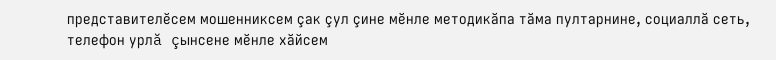представителĕсем мошенниксем çак çул çине мĕнле методикăпа тăма пултарнине, социаллă сеть, телефон урлă çынсене мĕнле хăйсем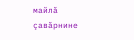майлă çавăрнине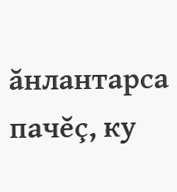ăнлантарса пачĕç, ку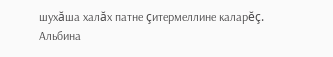шухăша халăх патне çитермеллине каларĕç.
Альбина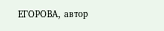ЕГОРОВА, автор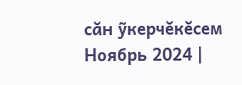сăн ỹкерчĕкĕсем
Ноябрь 2024 |